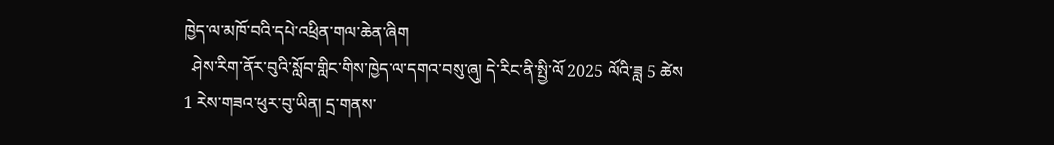ཁྱེད་ལ་མཁོ་བའི་དཔེ་འཕྲིན་གལ་ཆེན་ཞིག
  ཤེས་རིག་ནོར་བུའི་སློབ་གླིང་གིས་ཁྱེད་ལ་དགའ་བསུ་ཞུ། དེ་རིང་ནི་སྤྱི་ལོ 2025 ལོའི་ཟླ 5 ཚེས 1 རེས་གཟའ་ཕུར་བུ་ཡིན། དྲ་གནས་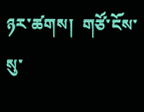ཉར་ཚགས།  གཙོ་ངོས་སུ་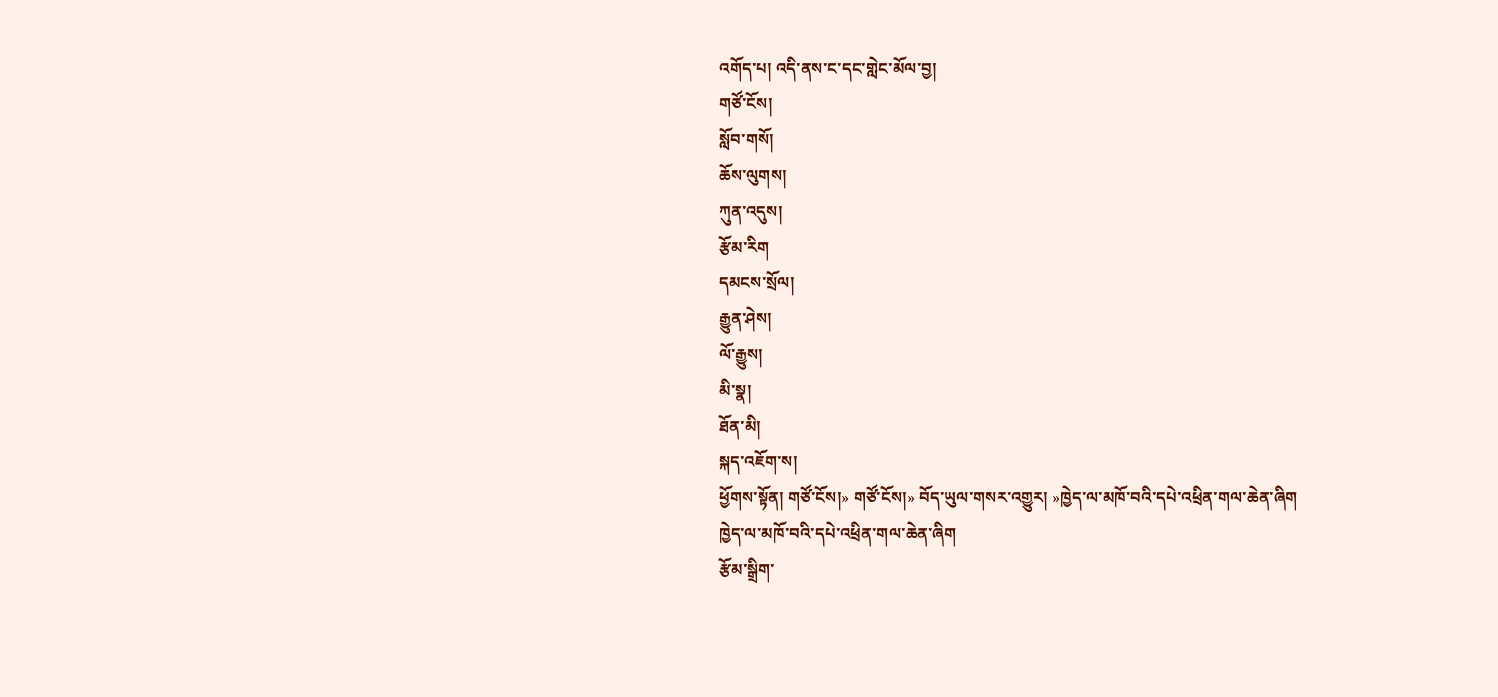འགོད་པ། འདི་ནས་ང་དང་གླེང་མོལ་བྱ།
གཙོ་ངོས།
སློབ་གསོ།
ཆོས་ལུགས།
ཀུན་འདུས།
རྩོམ་རིག
དམངས་སྲོལ།
རྒྱུན་ཤེས།
ལོ་རྒྱུས།
མི་སྣ།
ཐོན་མི།
སྐད་འཇོག་ས།
ཕྱོགས་སྟོན། གཙོ་ངོས།» གཙོ་ངོས།» བོད་ཡུལ་གསར་འགྱུར། »ཁྱེད་ལ་མཁོ་བའི་དཔེ་འཕྲིན་གལ་ཆེན་ཞིག
ཁྱེད་ལ་མཁོ་བའི་དཔེ་འཕྲིན་གལ་ཆེན་ཞིག
རྩོམ་སྒྲིག་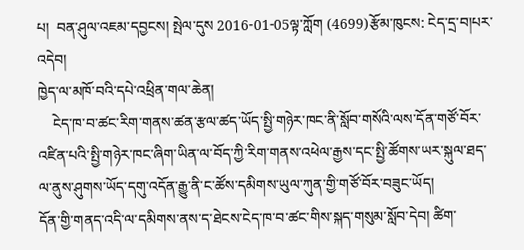པ།  བན་ཤུལ་འཇམ་དབྱངས། སྤེལ་དུས 2016-01-05ལྟ་ཀློག (4699)རྩོམ་ཁུངས: ངེད་དྲ་བ།པར་འདེབ།
ཁྱེད་ལ་མཁོ་བའི་དཔེ་འཕྲིན་གལ་ཆེན།
    ངེད་ཁ་བ་ཚང་རིག་གནས་ཚན་རྩལ་ཚད་ཡོད་སྤྱི་གཉེར་ཁང་ནི་སློབ་གསོའི་ལས་དོན་གཙོ་བོར་འཛིན་པའི་སྤྱི་གཉེར་ཁང་ཞིག་ཡིན་ལ་བོད་ཀྱི་རིག་གནས་འཕེལ་རྒྱས་དང་སྤྱི་ཚོགས་ཡར་སྐུལ་ཐད་ལ་ནུས་ཤུགས་ཡོད་དགུ་འདོན་རྒྱུ་ནི་ང་ཚོས་དམིགས་ཡུལ་ཀུན་གྱི་གཙོ་བོར་བཟུང་ཡོད།
དོན་གྱི་གནད་འདི་ལ་དམིགས་ནས་ད་ཐེངས་ངེད་ཁ་བ་ཚང་གིས་སྐད་གསུམ་སློབ་དེབ། ཚིག་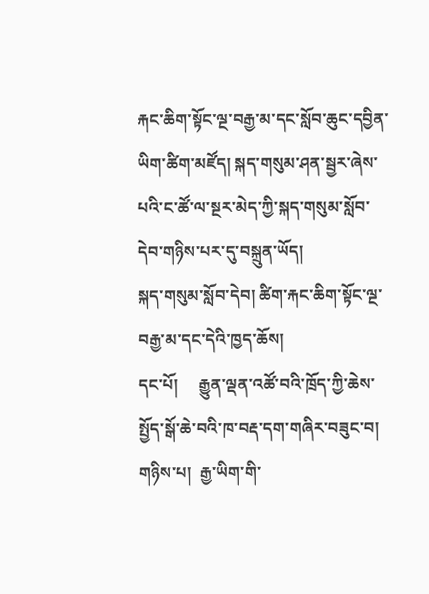རྐང་ཆིག་སྟོང་ལྔ་བརྒྱ་མ་དང་སློབ་ཆུང་དབྱིན་ཡིག་ཚིག་མཛོད། སྐད་གསུམ་ཤན་སྦྱར་ཞེས་པའི་ང་ཚོ་ལ་སྔར་མེད་ཀྱི་སྐད་གསུམ་སློབ་དེབ་གཉིས་པར་དུ་བསྐྲུན་ཡོད།
སྐད་གསུམ་སློབ་དེབ། ཚིག་རྐང་ཆིག་སྟོང་ལྔ་བརྒྱ་མ་དང་དེའི་ཁྱད་ཆོས།
དང་པོ།     རྒྱུན་ལྡན་འཚོ་བའི་ཁྲོད་ཀྱི་ཆེས་སྤྱོད་སྒོ་ཆེ་བའི་ཁ་བརྡ་དག་གཞིར་བཟུང་བ།
གཉིས་པ།  རྒྱ་ཡིག་གི་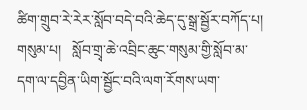ཚིག་གྲུབ་རེ་རེར་སློབ་བདེ་བའི་ཆེད་དུ་སྒྲ་སྦྱོར་བཀོད་པ།
གསུམ་པ།   སློབ་གྲྭ་ཆེ་འབྲིང་ཆུང་གསུམ་གྱི་སློབ་མ་དག་ལ་དབྱིན་ཡིག་སྦྱོང་བའི་ལག་རོགས་ཡག་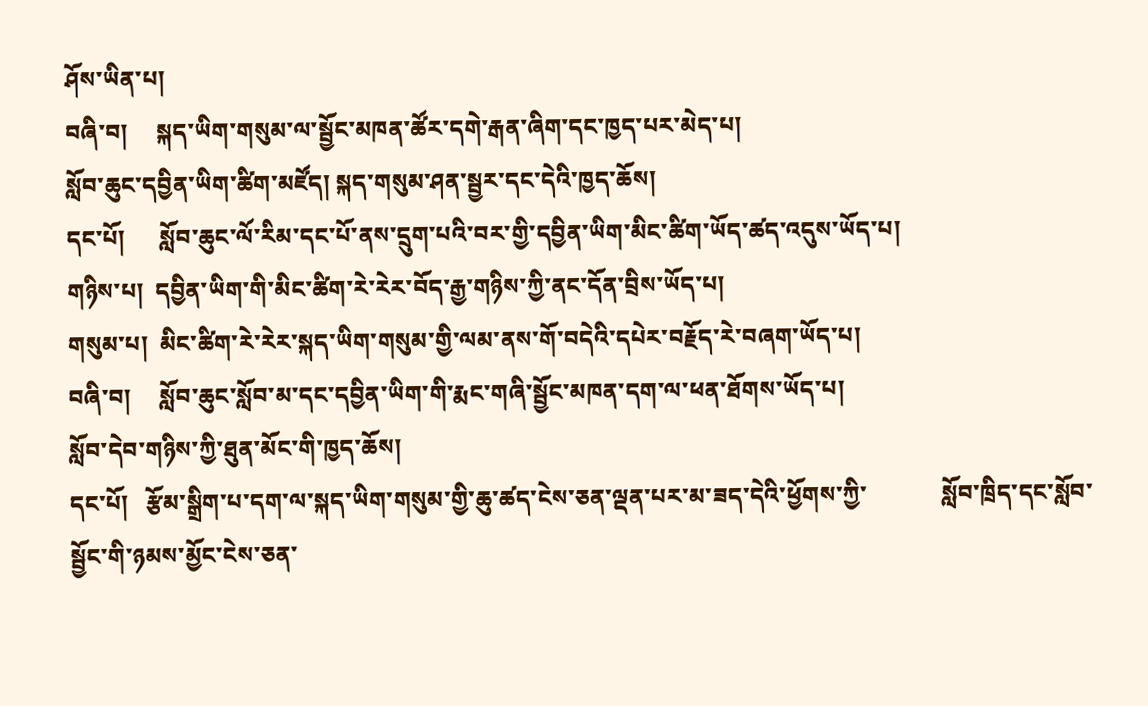ཤོས་ཡིན་པ།
བཞི་བ།     སྐད་ཡིག་གསུམ་ལ་སྦྱོང་མཁན་ཚོར་དགེ་རྒན་ཞིག་དང་ཁྱད་པར་མེད་པ།
སློབ་ཆུང་དབྱིན་ཡིག་ཚིག་མཛོད། སྐད་གསུམ་ཤན་སྦྱར་དང་དེའི་ཁྱད་ཆོས།
དང་པོ།      སློབ་ཆུང་ལོ་རིམ་དང་པོ་ནས་དྲུག་པའི་བར་གྱི་དབྱིན་ཡིག་མིང་ཚིག་ཡོད་ཚད་འདུས་ཡོད་པ།
གཉིས་པ།  དབྱིན་ཡིག་གི་མིང་ཚིག་རེ་རེར་བོད་རྒྱ་གཉིས་ཀྱི་ནང་དོན་བྲིས་ཡོད་པ།
གསུམ་པ།  མིང་ཚིག་རེ་རེར་སྐད་ཡིག་གསུམ་གྱི་ལམ་ནས་གོ་བདེའི་དཔེར་བརྗོད་རེ་བཞག་ཡོད་པ།
བཞི་བ།     སློབ་ཆུང་སློབ་མ་དང་དབྱིན་ཡིག་གི་རྨང་གཞི་སྦྱོང་མཁན་དག་ལ་ཕན་ཐོགས་ཡོད་པ།
སློབ་དེབ་གཉིས་ཀྱི་ཐུན་མོང་གི་ཁྱད་ཆོས།
དང་པོ།   རྩོམ་སྒྲིག་པ་དག་ལ་སྐད་ཡིག་གསུམ་གྱི་ཆུ་ཚད་ངེས་ཅན་ལྡན་པར་མ་ཟད་དེའི་ཕྱོགས་ཀྱི་             སློབ་ཁྲིད་དང་སློབ་སྦྱོང་གི་ཉམས་མྱོང་ངེས་ཅན་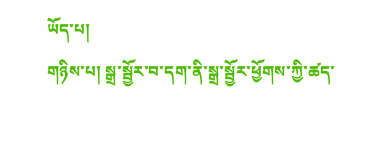ཡོད་པ།
གཉིས་པ། སྒྲ་སྦྱོར་བ་དག་ནི་སྒྲ་སྦྱོར་ཕྱོགས་ཀྱི་ཚད་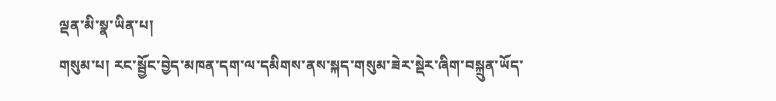ལྡན་མི་སྣ་ཡིན་པ།
གསུམ་པ། རང་སྦྱོང་བྱེད་མཁན་དག་ལ་དམིགས་ནས་སྐད་གསུམ་ཟེར་སྡེར་ཞིག་བསྐྲུན་ཡོད་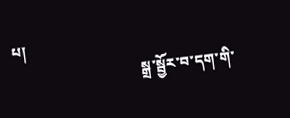པ།
                                   སྒྲ་སྦྱོར་བ་དག་གི་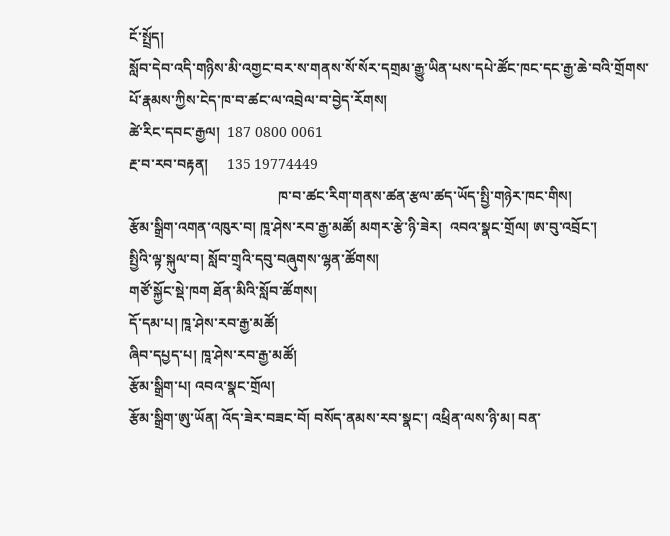ངོ་སྤྲོད།
སློབ་དེབ་འདི་གཉིས་མི་འགྱང་བར་ས་གནས་སོ་སོར་དགྲམ་རྒྱུ་ཡིན་པས་དཔེ་ཚོང་ཁང་དང་རྒྱ་ཆེ་བའི་གྲོགས་པོ་རྣམས་ཀྱིས་ངེད་ཁ་བ་ཚང་ལ་འབྲེལ་བ་བྱེད་རོགས།
ཚེ་རིང་དབང་རྒྱལ།  187 0800 0061
རྔ་བ་རབ་བརྟན།     135 19774449
                                         ཁ་བ་ཚང་རིག་གནས་ཚན་རྩལ་ཚད་ཡོད་སྤྱི་གཉེར་ཁང་གིས།
རྩོམ་སྒྲིག་འགན་འཁུར་བ། ཁཱ་ཤེས་རབ་རྒྱ་མཚོ། མགར་རྩེ་ཉི་ཟེར།  འབའ་སྣང་གྲོལ། ཨ་བུ་འབྲོང་།
སྤྱིའི་ལྟ་སྐུལ་བ། སློབ་གྲྭའི་དབུ་བཞུགས་ལྷན་ཚོགས།
གཙོ་སྐྱོང་སྡེ་ཁག ཐོན་མིའི་སློབ་ཚོགས།
དོ་དམ་པ། ཁཱ་ཤེས་རབ་རྒྱ་མཚོ།
ཞིབ་དཔྱད་པ། ཁཱ་ཤེས་རབ་རྒྱ་མཚོ།
རྩོམ་སྒྲིག་པ། འབའ་སྣང་གྲོལ།
རྩོམ་སྒྲིག་ཨུ་ཡོན། འོད་ཟེར་བཟང་བོ། བསོད་ནམས་རབ་སྣང་། འཕྲིན་ལས་ཉི་མ། བན་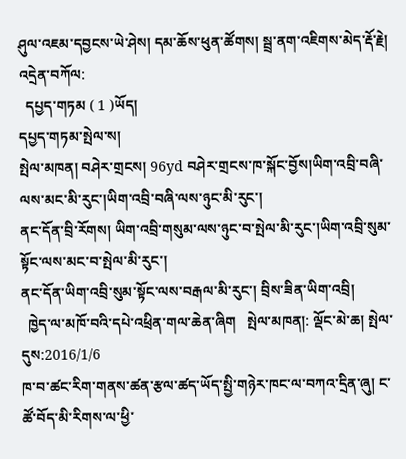ཤུལ་འཇམ་དབྱངས་ཡེ་ཤེས། དམ་ཆོས་ཕུན་ཚོགས། སྦྲ་ནག་འཇིགས་མེད་རྡོ་རྗེ།
འདྲེན་བཀོལ:
  དཔྱད་གཏམ ( 1 )ཡོད།
དཔྱད་གཏམ་སྤེལ་ས།
སྤེལ་མཁན། བཤེར་གྲངས། 96yd བཤེར་གྲངས་ཁ་སྐོང་བྱོས།ཡིག་འབྲི་བཞི་ལས་མང་མི་རུང་།ཡིག་འབྲི་བཞི་ལས་ཉུང་མི་རུང་།
ནང་དོན་བྲི་རོགས། ཡིག་འབྲི་གསུམ་ལས་ཉུང་བ་སྤེལ་མི་རུང་།ཡིག་འབྲི་སུམ་སྟོང་ལས་མང་བ་སྤེལ་མི་རུང་།
ནང་དོན་ཡིག་འབྲི་སུམ་སྟོང་ལས་བརྒལ་མི་རུང་། བྲིས་ཟིན་ཡིག་འབྲི།
  ཁྱེད་ལ་མཁོ་བའི་དཔེ་འཕྲིན་གལ་ཆེན་ཞིག   སྤེལ་མཁན།: ལྡོང་མེ་ཆ། སྤེལ་དུས:2016/1/6
ཁ་བ་ཚང་རིག་གནས་ཚན་རྩལ་ཚད་ཡོད་སྤྱི་གཉེར་ཁང་ལ་བཀའ་དྲིན་ཞུ། ང་ཚོ་བོད་མི་རིགས་ལ་ཕྱི་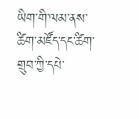ཡིག་གི་ལམ་ནས་ཚིག་མཛོད་དང་ཚིག་གྲུབ་ཀྱི་དཔེ་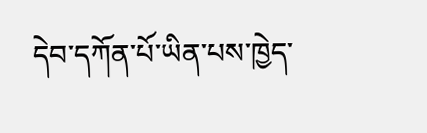དེབ་དཀོན་པོ་ཡིན་པས་ཁྱེད་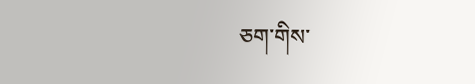ཅག་གིས་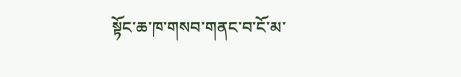སྟོང་ཆ་ཁ་གསབ་གནང་བ་ངོ་མ་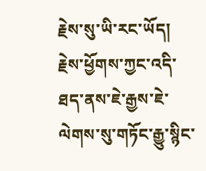རྗེས་སུ་ཡི་རང་ཡོད། རྗེས་ཕྱོགས་ཀྱང་འདི་ཐད་ནས་ཇེ་རྒྱས་ཇེ་ལེགས་སུ་གཏོང་རྒྱུ་སྙིང་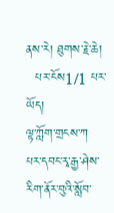ནས་རེ། ཐུགས་རྗེ་ཆེ།
  པར་ངོས1/1 པར་ཡོད།
ལྟ་ཀློག་གྲངས་ཀ
པར་དབང་རྭ་རྒྱ་ཤེས་རིག་ནོར་བུའི་སློབ་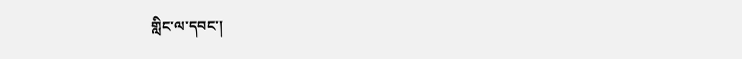གླིང་ལ་དབང་།